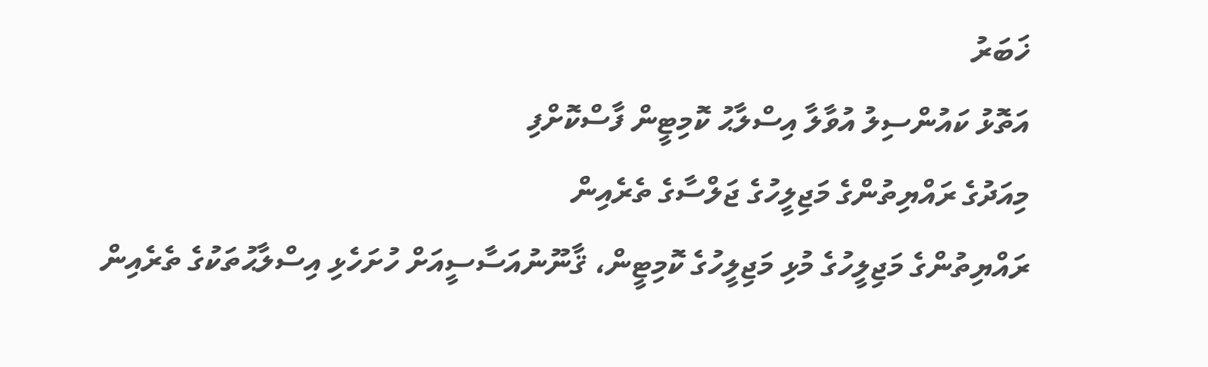ޚަބަރު
އަތޮޅު ކައުންސިލު އުވާލާ އިސްލާޙު ކޮމިޓީން ފާސްކޮށްފި
މިއަދުގެ ރައްޔިތުންގެ މަޖިލީހުގެ ޖަލްސާގެ ތެރެއިން
ރައްޔިތުންގެ މަޖިލީހުގެ މުޅި މަޖިލީހުގެ ކޮމިޓީން، ޤާނޫނުއަސާސީއަށް ހުށަހެޅި އިސްލާޙުތަކުގެ ތެރެއިން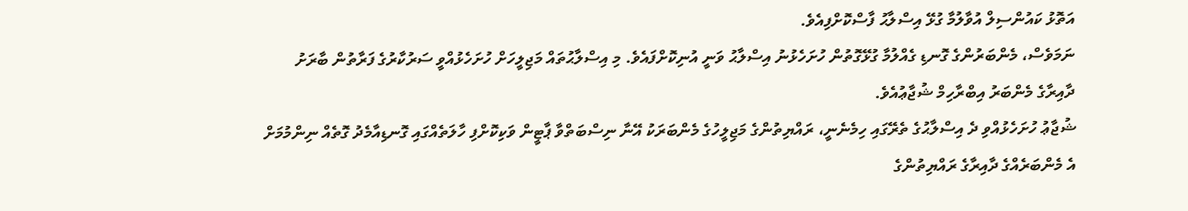އަތޮޅު ކައުންސިލް އުވާލުމާ ގުޅޭ އިސްލާޙު ފާސްކޮށްފިއެވެ.
ނަމަވެސް، މެންބަރުންގެ ގޮނޑި ގެއްލުމާ ގުޅޭގޮތުން ހުށަހެޅުނު އިސްލާޙު ވަނީ އުނިކޮށްފައެވެ. މި އިސްލާޙުތައް މަޖިލީހަށް ހުށަހެޅުއްވީ ސަރުކާރުގެ ފަރާތުން ބާރަށު ދާއިރާގެ މެންބަރު އިބްރާހިމް ޝުޖާޢުއެވެ.
ޝުޖާޢު ހުށަހެޅުއްވި ދެ އިސްލާޙުގެ ތެރޭގައި ހިމެނެނީ، ރައްޔިތުންގެ މަޖިލީހުގެ މެންބަރަކު އޭނާ ނިސްބަތްވާ ޕާޓީން ވަކިކޮށްފި ހާލަތެއްގައި ގޮނޑިއާމެދު ގޮތެއް ނިންމުމަށް އެ މެންބަރެއްގެ ދާއިރާގެ ރައްޔިތުންގެ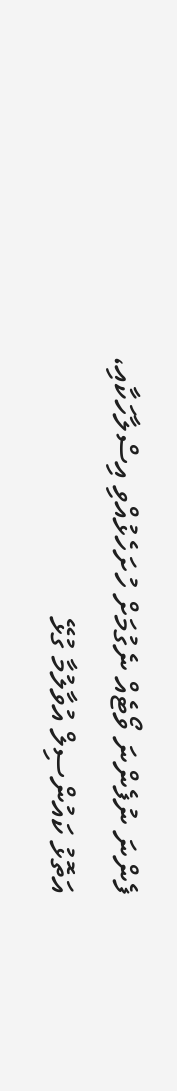ފެންނަ ނުފެންނަ ވޯޓެއް ނެގުމަށް ހުށަހެޅުއްވި އިސްލާހަކާއި، އަތޮޅު ކައުންސިލް އުވާލުމާ ގުޅޭ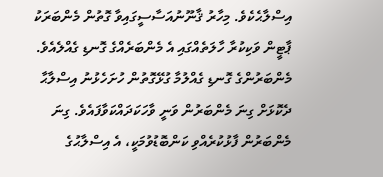އިސްލާޙެކެވެ. މިހާރު ޤާނޫނުއަސާސީގައިވާ ގޮތުން މެންބަރަކު ޕާޓީން ވަކިކުރާ ހާލަތެއްގައި އެ މެންބަރެއްގެ ގޮނޑި ގެއްލެއެވެ.
މެންބަރުންގެ ގޮނޑި ގެއްލުމާ ގުޅޭގޮތުން ހުށަހެޅުނު އިސްލާޙާ ދެކޮޅަށް ގިނަ މެންބަރުން ވަނީ ވާހަކަދައްކަވާފައެވެ. ގިނަ މެންބަރުން ފާޅުކުރެއްވި ކަންބޮޑުވުމަކީ، އެ އިސްލާޙުގެ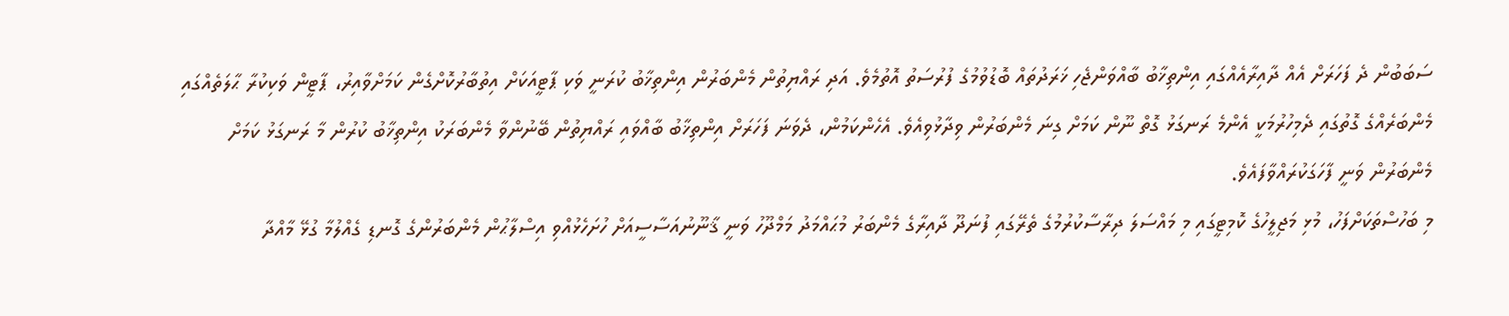ސަބަބުން ދެ ފަހަރަށް އެއް ދާއިރާއެއްގައި އިންތިޚާބު ބާއްވަންޖެހި ޚަރަދުތައް ބޮޑުވުމުގެ ފުރުސަތު އޮތުމެވެ. އަދި ރައްޔިތުން މެންބަރުން އިންތިޚާބު ކުރަނީ ވަކި ޕާޓީއަކަށް އިތުބާރުކޮށްގެން ކަމަށްވާއިރު، ޕާޓީން ވަކިކުރާ ޙާލަތެއްގައި މެންބަރެއްގެ ގޮތުގައި ދެމިހުރުމަކީ އެންމެ ރަނގަޅު ގޮތް ނޫން ކަމަށް ގިނަ މެންބަރުން ވިދާޅުވިއެވެ. އެހެންކަމުން، ދެވަނަ ފަހަރަށް އިންތިޚާބު ބާއްވައި ރައްޔިތުން ބޭނުންވާ މެންބަރަކު އިންތިޚާބު ކުރުން މާ ރަނގަޅު ކަމަށް މެންބަރުން ވަނީ ފާހަގަކުރައްވާފައެވެ.
މި ބަހުސްތަކަށްފަހު، މުޅި މަޖިލީހުގެ ކޮމިޓީގައި މި މައްސަލަ ދިރާސާކުރުމުގެ ތެރޭގައި ފުނަދޫ ދާއިރާގެ މެންބަރު މުޙައްމަދު މަމްދޫހު ވަނީ ޤާނޫނުއަސާސީއަށް ހުށަހެޅުއްވި އިސްލާޙުން މެންބަރުންގެ ގޮނޑި ގެއްލުމާ ގުޅޭ މާއްދާ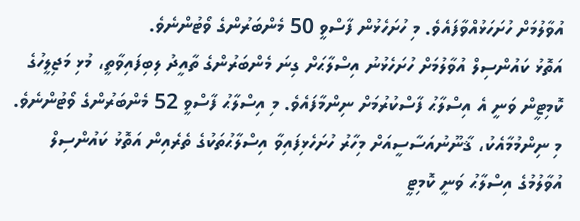އުވާލުމަށް ހުށަހަޅުއްވާފައެވެ. މި ހުށަހެޅުން ފާސްވީ 50 މެންބަރުންގެ ވޯޓުންނެވެ.
އަތޮޅު ކައުންސިލް އުވާލުމަށް ހުށަހެޅުނު އިސްލާޙަށް ގިނަ މެންބަރުންގެ ތާއީދު ލިބިފައިވާތީ، މުޅި މަޖިލީހުގެ ކޮމިޓީން ވަނީ އެ އިސްލާޙު ފާސްކުރުމަށް ނިންމާފައެވެ. މި އިސްލާޙު ފާސްވީ 52 މެންބަރުންގެ ވޯޓުންނެވެ. މި ނިންމުމާއެކު، ޤާނޫނުއަސާސީއަށް މިހާރު ހުށަހެޅިފައިވާ އިސްލާޙުތަކުގެ ތެރެއިން އަތޮޅު ކައުންސިލް އުވާލުމުގެ އިސްލާޙު ވަނީ ކޮމިޓީ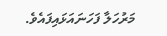މަރުހަލާ ފަހަނައަޅައިފައެވެ.